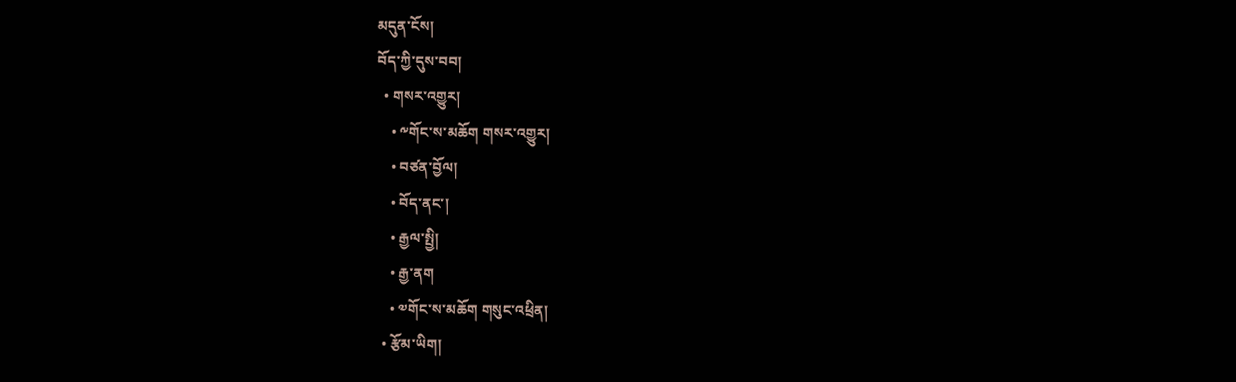མདུན་ངོས།
བོད་ཀྱི་དུས་བབ།
  • གསར་འགྱུར།
    • ༸གོང་ས་མཆོག གསར་འགྱུར།
    • བཙན་བྱོལ།
    • བོད་ནང་།
    • རྒྱལ་སྤྱི།
    • རྒྱ་ནག
    • ༧གོང་ས་མཆོག གསུང་འཕྲིན།
  • རྩོམ་ཡིག།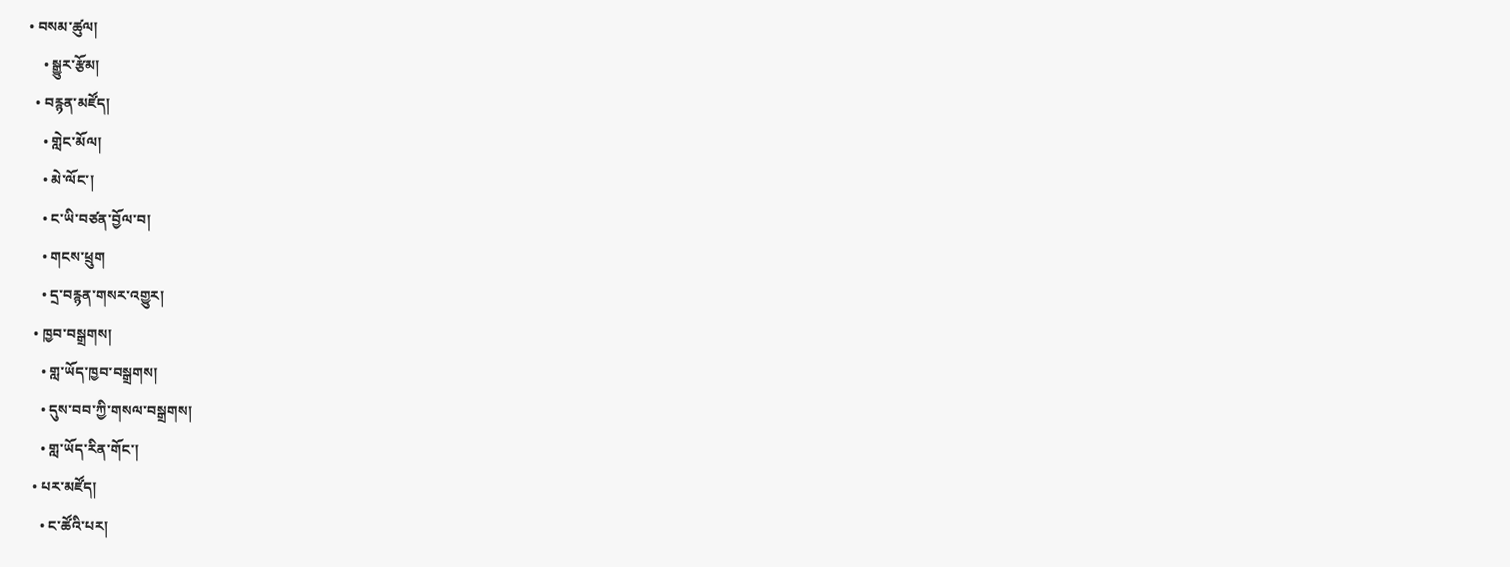• བསམ་ཚུལ།
    • སྒྱུར་རྩོམ།
  • བརྙན་མཛོད།
    • གླེང་མོལ།
    • མེ་ལོང་།
    • ང་ཡི་བཙན་བྱོལ་བ།
    • གངས་ཕྲུག
    • དྲ་བརྙན་གསར་འགྱུར།
  • ཁྱབ་བསྒྲགས།
    • གླ་ཡོད་ཁྱབ་བསྒྲགས།
    • དུས་བབ་ཀྱི་གསལ་བསྒྲགས།
    • གླ་ཡོད་རིན་གོང་།
  • པར་མཛོད།
    • ང་ཚོའི་པར།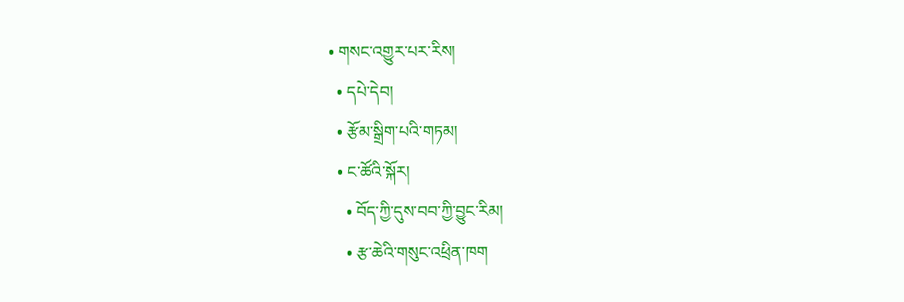• གསང་འགྱུར་པར་རིས།
  • དཔེ་དེབ།
  • རྩོམ་སྒྲིག་པའི་གཏམ།
  • ང་ཚོའི་སྐོར།
    • བོད་ཀྱི་དུས་བབ་ཀྱི་བྱུང་རིམ།
    • རྩ་ཆེའི་གསུང་འཕྲིན་ཁག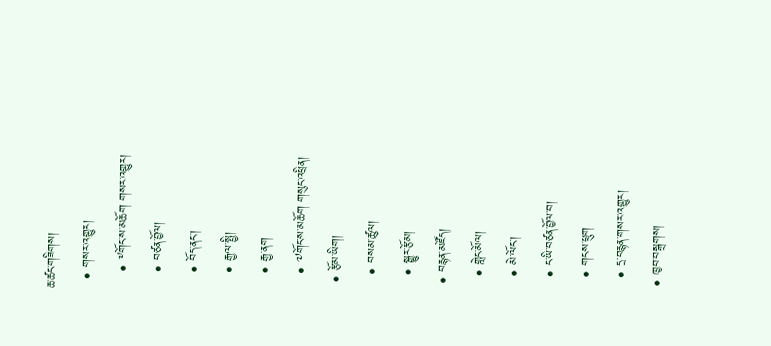ཆ་ཚང་གཟིགས།
  • གསར་འགྱུར།
    • ༸གོང་ས་མཆོག གསར་འགྱུར།
    • བཙན་བྱོལ།
    • བོད་ནང་།
    • རྒྱལ་སྤྱི།
    • རྒྱ་ནག
    • ༧གོང་ས་མཆོག གསུང་འཕྲིན།
  • རྩོམ་ཡིག།
    • བསམ་ཚུལ།
    • སྒྱུར་རྩོམ།
  • བརྙན་མཛོད།
    • གླེང་མོལ།
    • མེ་ལོང་།
    • ང་ཡི་བཙན་བྱོལ་བ།
    • གངས་ཕྲུག
    • དྲ་བརྙན་གསར་འགྱུར།
  • ཁྱབ་བསྒྲགས།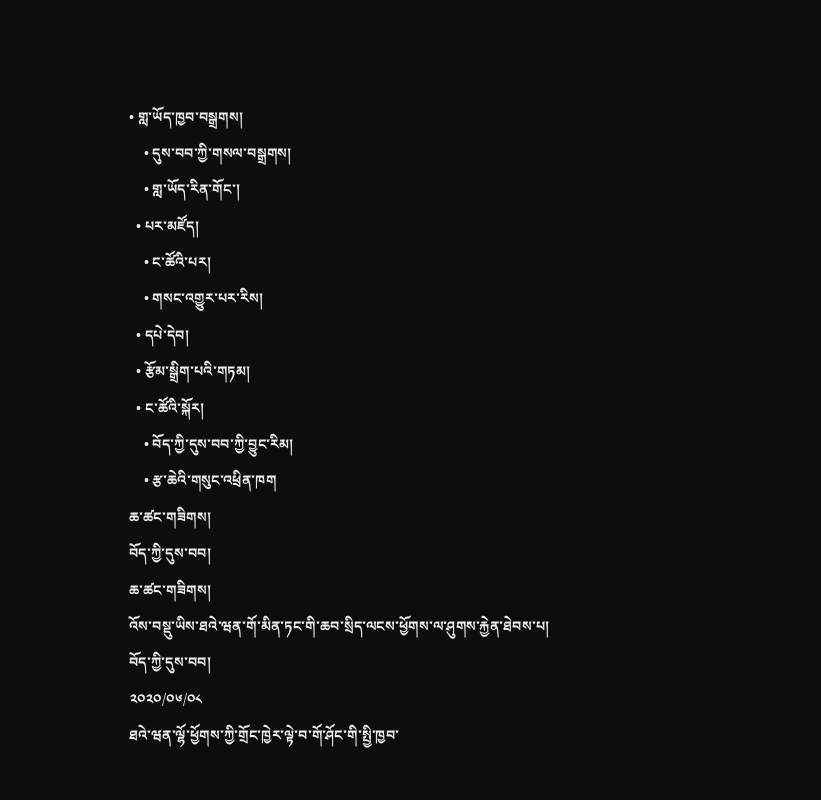• གླ་ཡོད་ཁྱབ་བསྒྲགས།
    • དུས་བབ་ཀྱི་གསལ་བསྒྲགས།
    • གླ་ཡོད་རིན་གོང་།
  • པར་མཛོད།
    • ང་ཚོའི་པར།
    • གསང་འགྱུར་པར་རིས།
  • དཔེ་དེབ།
  • རྩོམ་སྒྲིག་པའི་གཏམ།
  • ང་ཚོའི་སྐོར།
    • བོད་ཀྱི་དུས་བབ་ཀྱི་བྱུང་རིམ།
    • རྩ་ཆེའི་གསུང་འཕྲིན་ཁག
ཆ་ཚང་གཟིགས།
བོད་ཀྱི་དུས་བབ།
ཆ་ཚང་གཟིགས།
འོས་བསྡུ་ཡིས་ཐའེ་ཝན་གོ་མིན་ཏང་གི་ཆབ་སྲིད་ལངས་ཕྱོགས་ལ་ཤུགས་རྐྱེན་ཐེབས་པ།
བོད་ཀྱི་དུས་བབ།
༢༠༢༠/༠༦/༠༨
ཐའེ་ཝན་ལྷོ་ཕྱོགས་ཀྱི་གྲོང་ཁྱེར་ལྟེ་བ་གོ་ཤོང་གི་སྤྱི་ཁྱབ་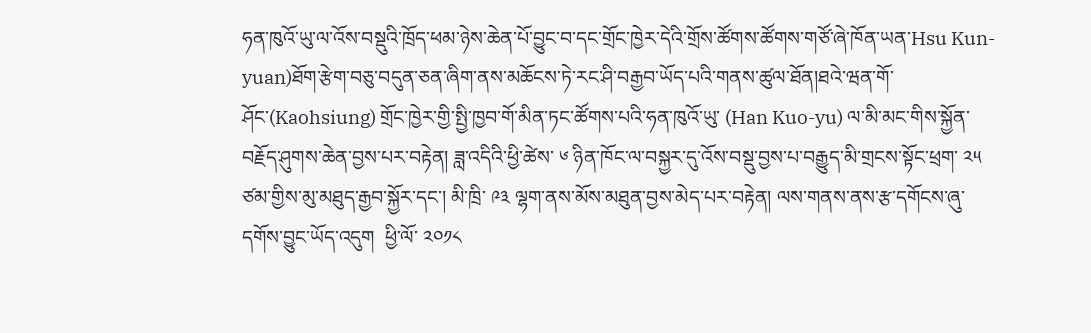ཧན་ཁུའོ་ཡུ་ལ་འོས་བསྡུའི་ཁྲོད་ཕམ་ཉེས་ཆེན་པོ་བྱུང་བ་དང་གྲོང་ཁྱེར་དེའི་གྲོས་ཚོགས་ཚོགས་གཙོ་ཞེ་ཁོན་ཡན་Hsu Kun-yuan)ཐོག་རྩེག་བཅུ་བདུན་ཅན་ཞིག་ནས་མཆོངས་ཏེ་རང་ཤི་བརྒྱབ་ཡོད་པའི་གནས་ཚུལ་ཐོན།ཐའེ་ཝན་གོ་ཤོང་(Kaohsiung) གྲོང་ཁྱེར་གྱི་སྤྱི་ཁྱབ་གོ་མིན་ཏང་ཚོགས་པའི་ཧན་ཁུའོ་ཡུ་ (Han Kuo-yu) ལ་མི་མང་གིས་སྐྱོན་བརྗོད་ཤུགས་ཆེན་བྱས་པར་བརྟེན། ཟླ་འདིའི་ཕྱི་ཚེས་ ༦ ཉིན་ཁོང་ལ་བསྐྱར་དུ་འོས་བསྡུ་བྱས་པ་བརྒྱུད་མི་གྲངས་སྟོང་ཕྲག་ ༢༥ ཙམ་གྱིས་མུ་མཐུད་རྒྱབ་སྐྱོར་དང་། མི་ཁྲི་ ༩༣ ལྷག་ནས་མོས་མཐུན་བྱས་མེད་པར་བརྟེན། ལས་གནས་ནས་རྩ་དགོངས་ཞུ་དགོས་བྱུང་ཡོད་འདུག  ཕྱི་ལོ་ ༢༠༡༨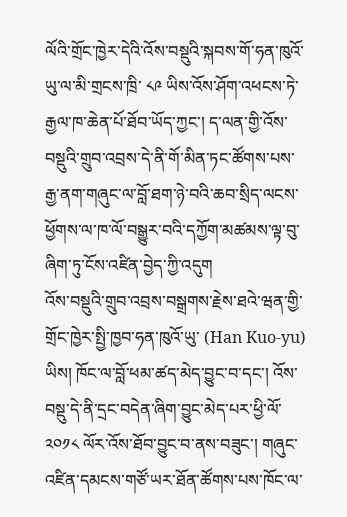ལོའི་གྲོང་ཁྱེར་དེའི་འོས་བསྡུའི་སྐབས་གོ་ཧན་ཁུའོ་ཡུ་ལ་མི་གྲངས་ཁྲི་ ༨༩ ཡིས་འོས་ཤོག་འཕངས་ཏེ་རྒྱལ་ཁ་ཆེན་པོ་ཐོབ་ཡོད་ཀྱང་། ད་ལན་གྱི་འོས་བསྡུའི་གྲུབ་འབྲས་དེ་ནི་གོ་མིན་ཏང་ཚོགས་པས་རྒྱ་ནག་གཞུང་ལ་བློ་ཐག་ཉེ་བའི་ཆབ་སྲིད་ལངས་ཕྱོགས་ལ་ཁ་ལོ་བསྒྱུར་བའི་དཀྱོག་མཚམས་ལྟ་བུ་ཞིག་ཏུ་ངོས་འཛིན་བྱེད་ཀྱི་འདུག
འོས་བསྡུའི་གྲུབ་འབྲས་བསྒྲགས་རྗེས་ཐའེ་ཝན་གྱི་གྲོང་ཁྱེར་སྤྱི་ཁྱབ་ཧན་ཁུའོ་ཡུ་ (Han Kuo-yu) ཡིས། ཁོང་ལ་བློ་ཕམ་ཚད་མེད་བྱུང་བ་དང་། འོས་བསྡུ་དེ་ནི་དྲང་བདེན་ཞིག་བྱུང་མེད་པར་ཕྱི་ལོ་ ༢༠༡༨ ལོར་འོས་ཐོབ་བྱུང་བ་ནས་བཟུང་། གཞུང་འཛིན་དམངས་གཙོ་ཡར་ཐོན་ཚོགས་པས་ཁོང་ལ་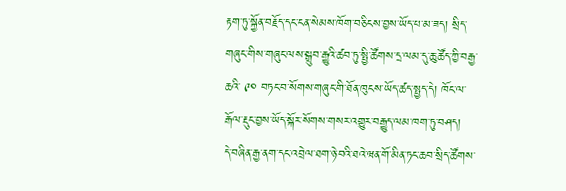རྟག་ཏུ་སྐྱོན་བརྗོད་དང་ངན་སེམས་ཁོག་བཅིངས་བྱས་ཡོད་པ་མ་ཟད། སྲིད་གཞུང་གིས་གཞུང་ལས་སྒྲུབ་རྒྱུའི་ཚབ་ཏུ་སྤྱི་ཚོགས་དྲ་ལམ་དུ་ཆུ་ཚོད་ཀྱི་བརྒྱ་ཆའི་ ༩༠ བཏང་བ་སོགས་གཞུང་གི་ཐོན་ཁུངས་ཡོད་ཚད་སྤྱད་དེ། ཁོང་ལ་རྒོལ་རྡུང་བྱས་ཡོད་སྐོར་སོགས་གསར་འགྱུར་བརྒྱུད་ལམ་ཁག་ཏུ་བཤད།
དེ་བཞིན་རྒྱ་ནག་དང་འབྲེལ་ཐག་ཉེ་བའི་ཐའེ་ཝན་གོ་མིན་ཏང་ཆབ་སྲིད་ཚོགས་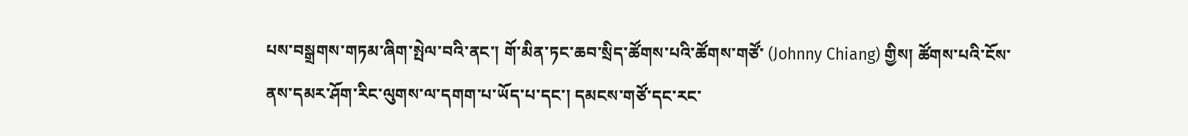པས་བསྒྲགས་གཏམ་ཞིག་སྤེལ་བའི་ནང་། གོ་མིན་ཏང་ཆབ་སྲིད་ཚོགས་པའི་ཚོགས་གཙོ་ (Johnny Chiang) གྱིས། ཚོགས་པའི་ངོས་ནས་དམར་ཤོག་རིང་ལུགས་ལ་དགག་པ་ཡོད་པ་དང་། དམངས་གཙོ་དང་རང་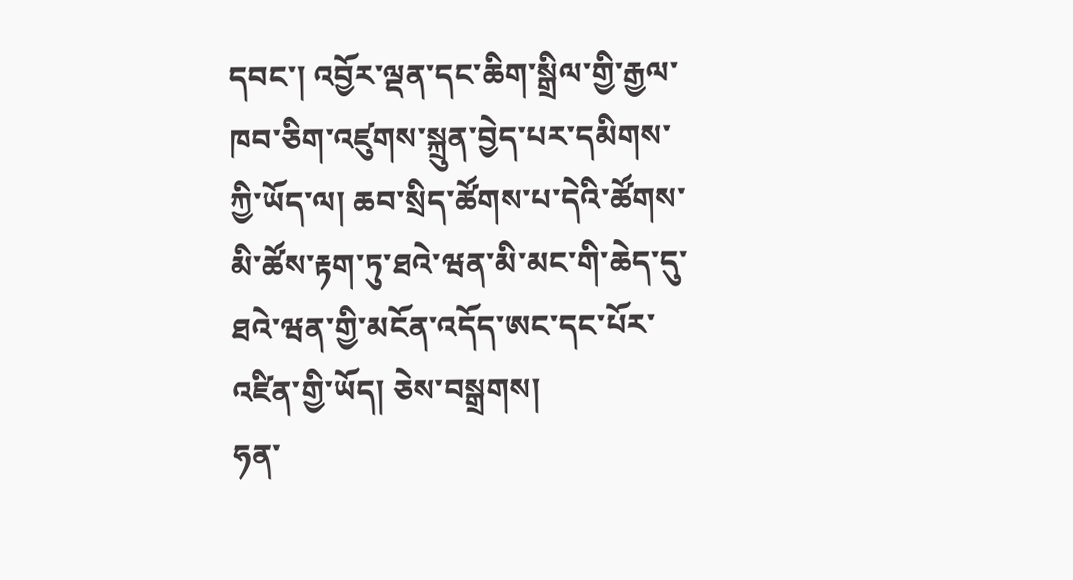དབང་། འབྱོར་ལྡན་དང་ཆིག་སྒྲིལ་གྱི་རྒྱལ་ཁབ་ཅིག་འཛུགས་སྐྲུན་བྱེད་པར་དམིགས་ཀྱི་ཡོད་ལ། ཆབ་སྲིད་ཚོགས་པ་དེའི་ཚོགས་མི་ཚོས་རྟག་ཏུ་ཐའེ་ཝན་མི་མང་གི་ཆེད་དུ་ཐའེ་ཝན་གྱི་མངོན་འདོད་ཨང་དང་པོར་འཛིན་གྱི་ཡོད། ཅེས་བསྒྲགས།
ཧན་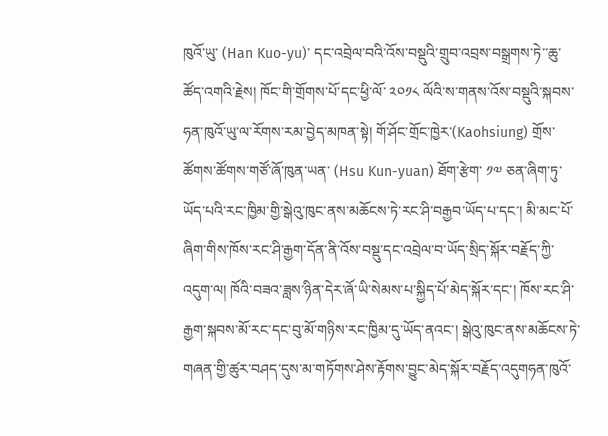ཁུའོ་ཡུ་ (Han Kuo-yu)་ དང་འབྲེལ་བའི་འོས་བསྡུའི་གྲུབ་འབྲས་བསྒྲགས་ཏེ་་ཆུ་ཚོད་འགའི་རྗེས། ཁོང་གི་གྲོགས་པོ་དང་ཕྱི་ལོ་ ༢༠༡༨ ལོའི་ས་གནས་འོས་བསྡུའི་སྐབས་ཧན་ཁུའོ་ཡུ་ལ་རོགས་རམ་བྱེད་མཁན་སྟེ། གོ་ཤོང་གྲོང་ཁྱེར་(Kaohsiung) གྲོས་ཚོགས་ཚོགས་གཙོ་ཞོ་ཁུན་ཡན་ (Hsu Kun-yuan) ཐོག་རྩེག་ ༡༧ ཅན་ཞིག་ཏུ་ཡོད་པའི་རང་ཁྱིམ་གྱི་སྒེའུ་ཁུང་ནས་མཆོངས་ཏེ་རང་ཤི་བརྒྱབ་ཡོད་པ་དང་། མི་མང་པོ་ཞིག་གིས་ཁོས་རང་ཤི་རྒྱག་དོན་ནི་འོས་བསྡུ་དང་འབྲེལ་བ་ཡོད་སྲིད་སྐོར་བརྗོད་ཀྱི་འདུག་ལ། ཁོའི་བཟའ་ཟླས་ཉིན་དེར་ཞོ་ཡི་སེམས་པ་སྐྱིད་པོ་མེད་སྐོར་དང་། ཁོས་རང་ཤི་རྒྱག་སྐབས་མོ་རང་དང་བུ་མོ་གཉིས་རང་ཁྱིམ་དུ་ཡོད་ནའང་། སྒེའུ་ཁུང་ནས་མཆོངས་ཏེ་གཞན་གྱི་ཚུར་བཤད་དུས་མ་གཏོགས་ཤེས་རྟོགས་བྱུང་མེད་སྐོར་བརྗོད་འདུགཧན་ཁུའོ་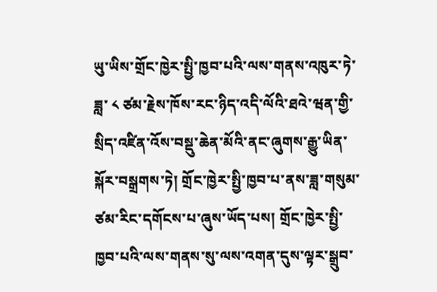ཡུ་ཡིས་གྲོང་ཁྱེར་སྤྱི་ཁྱབ་པའི་ལས་གནས་འཁུར་ཏེ་ཟླ་ ༨ ཙམ་རྗེས་ཁོས་རང་ཉིད་འདི་ལོའི་ཐའེ་ཝན་གྱི་སྲིད་འཛིན་འོས་བསྡུ་ཆེན་མོའི་ནང་ཞུགས་རྒྱུ་ཡིན་སྐོར་བསྒྲགས་ཏེ། གྲོང་ཁྱེར་སྤྱི་ཁྱབ་པ་ནས་ཟླ་གསུམ་ཙམ་རིང་དགོངས་པ་ཞུས་ཡོད་པས། གྲོང་ཁྱེར་སྤྱི་ཁྱབ་པའི་ལས་གནས་སུ་ལས་འགན་དུས་ལྟར་སྒྲུབ་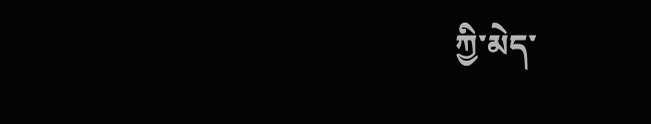ཀྱི་མེད་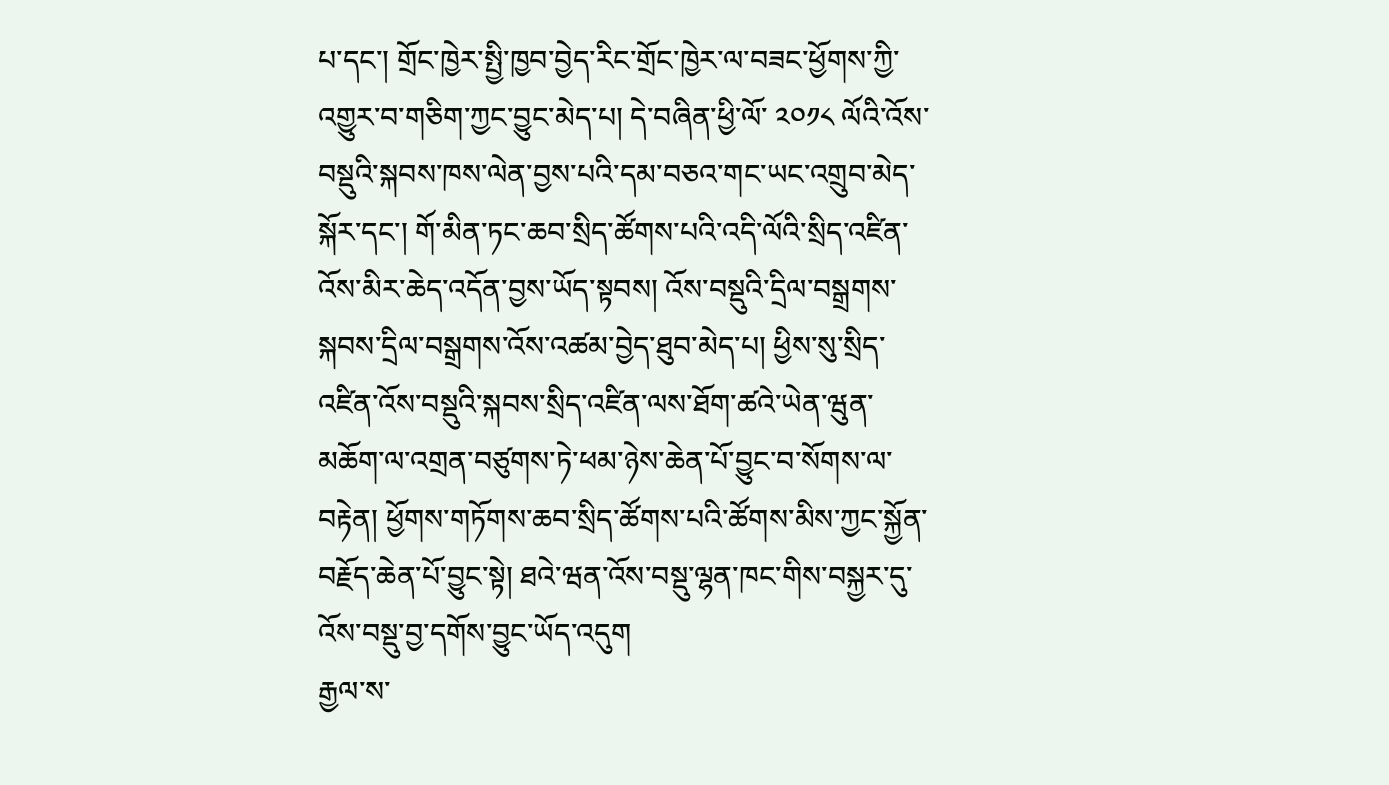པ་དང་། གྲོང་ཁྱེར་སྤྱི་ཁྱབ་བྱེད་རིང་གྲོང་ཁྱེར་ལ་བཟང་ཕྱོགས་ཀྱི་འགྱུར་བ་གཅིག་ཀྱང་བྱུང་མེད་པ། དེ་བཞིན་ཕྱི་ལོ་ ༢༠༡༨ ལོའི་འོས་བསྡུའི་སྐབས་ཁས་ལེན་བྱས་པའི་དམ་བཅའ་གང་ཡང་འགྲུབ་མེད་སྐོར་དང་། གོ་མིན་ཏང་ཆབ་སྲིད་ཚོགས་པའི་འདི་ལོའི་སྲིད་འཛིན་འོས་མིར་ཆེད་འདོན་བྱས་ཡོད་སྟབས། འོས་བསྡུའི་དྲིལ་བསྒྲགས་སྐབས་དྲིལ་བསྒྲགས་འོས་འཚམ་བྱེད་ཐུབ་མེད་པ། ཕྱིས་སུ་སྲིད་འཛིན་འོས་བསྡུའི་སྐབས་སྲིད་འཛིན་ལས་ཐོག་ཚའེ་ཡེན་ཝུན་མཆོག་ལ་འགྲན་བཙུགས་ཏེ་ཕམ་ཉེས་ཆེན་པོ་བྱུང་བ་སོགས་ལ་བརྟེན། ཕྱོགས་གཏོགས་ཆབ་སྲིད་ཚོགས་པའི་ཚོགས་མིས་ཀྱང་སྐྱོན་བརྗོད་ཆེན་པོ་བྱུང་སྟེ། ཐའེ་ཝན་འོས་བསྡུ་ལྷན་ཁང་གིས་བསྐྱར་དུ་འོས་བསྡུ་བྱ་དགོས་བྱུང་ཡོད་འདུག
རྒྱལ་ས་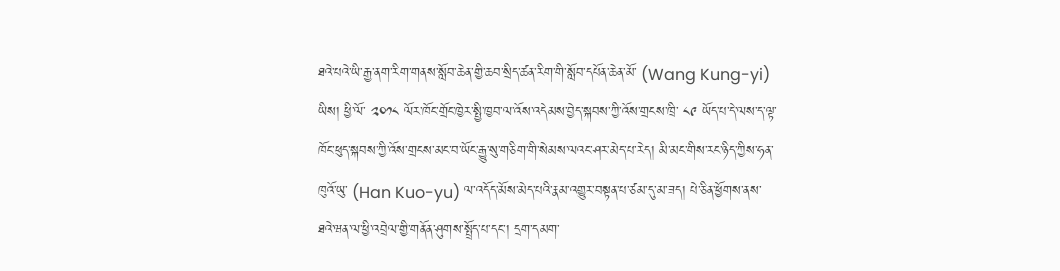ཐའེ་པའེ་ཡི་རྒྱ་ནག་རིག་གནས་སློབ་ཆེན་གྱི་ཆབ་སྲིད་ཚན་རིག་གི་སློབ་དཔོན་ཆེན་མོ་ (Wang Kung-yi) ཡིས། ཕྱི་ལོ་ ༢༠༡༨ ལོར་ཁོང་གྲོང་ཁྱེར་སྤྱི་ཁྱབ་ལ་འོས་འདེམས་བྱེད་སྐབས་ཀྱི་འོས་གྲངས་ཁྲི་ ༨༩ ཡོད་པ་དེ་ལས་ད་ལྟ་ཁོང་ཕུད་སྐབས་ཀྱི་འོས་གྲངས་མང་བ་ཡོང་རྒྱུ་སུ་གཅིག་གི་སེམས་ལའང་ཤར་མེད་པ་རེད། མི་མང་གིས་རང་ཉིད་ཀྱིས་ཧན་ཁུའོ་ཡུ་ (Han Kuo-yu) ལ་འདོད་མོས་མེད་པའི་རྣམ་འགྱུར་བསྟན་པ་ཙམ་དུ་མ་ཟད། པེ་ཅིན་ཕྱོགས་ནས་ཐའེ་ཝན་ལ་ཕྱི་འབྲེལ་གྱི་གནོན་ཤུགས་སྤྲོད་པ་དང་། དྲག་དམག་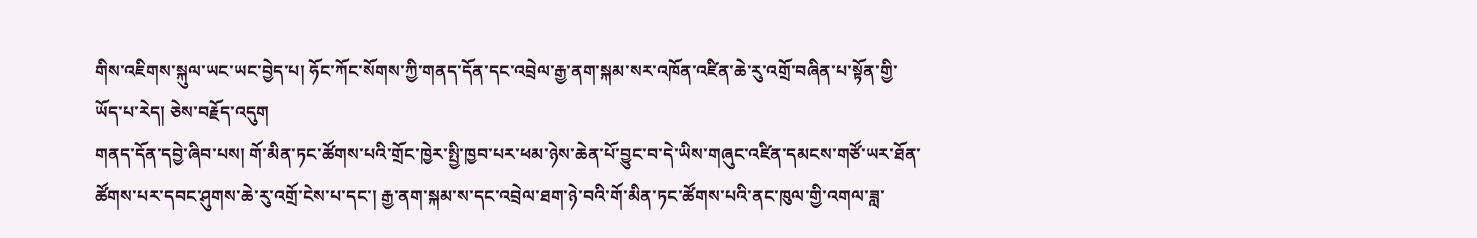གིས་འཇིགས་སྐུལ་ཡང་ཡང་བྱེད་པ། ཧོང་ཀོང་སོགས་ཀྱི་གནད་དོན་དང་འབྲེལ་རྒྱ་ནག་སྐམ་སར་འཁོན་འཛིན་ཆེ་རུ་འགྲོ་བཞིན་པ་སྟོན་གྱི་ཡོད་པ་རེད། ཅེས་བརྗོད་འདུག
གནད་དོན་དབྱེ་ཞིབ་པས། གོ་མིན་ཏང་ཚོགས་པའི་གྲོང་ཁྱེར་སྤྱི་ཁྱབ་པར་ཕམ་ཉེས་ཆེན་པོ་བྱུང་བ་དེ་ཡིས་གཞུང་འཛིན་དམངས་གཙོ་ཡར་ཐོན་ཚོགས་པར་དབང་ཤུགས་ཆེ་རུ་འགྲོ་ངེས་པ་དང་། རྒྱ་ནག་སྐམ་ས་དང་འབྲེལ་ཐག་ཉེ་བའི་གོ་མིན་ཏང་ཚོགས་པའི་ནང་ཁུལ་གྱི་འགལ་ཟླ་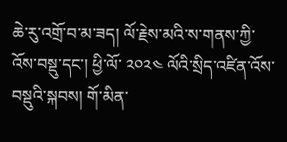ཆེ་རུ་འགྲོ་བ་མ་ཟད། ལོ་རྗེས་མའི་ས་གནས་ཀྱི་འོས་བསྡུ་དང་། ཕྱི་ལོ་ ༢༠༢༤ ལོའི་སྲིད་འཛིན་འོས་བསྡུའི་སྐབས། གོ་མིན་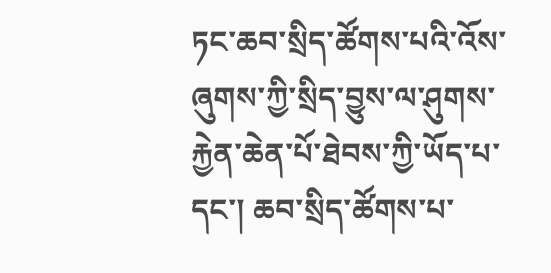ཏང་ཆབ་སྲིད་ཚོགས་པའི་འོས་ཞུགས་ཀྱི་སྲིད་བྱུས་ལ་ཤུགས་རྐྱེན་ཆེན་པོ་ཐེབས་ཀྱི་ཡོད་པ་དང་། ཆབ་སྲིད་ཚོགས་པ་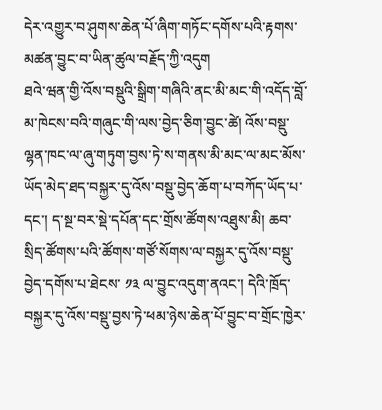དེར་འགྱུར་བ་ཤུགས་ཆེན་པོ་ཞིག་གཏོང་དགོས་པའི་རྟགས་མཚན་བྱུང་བ་ཡིན་ཚུལ་བརྗོད་ཀྱི་འདུག
ཐའེ་ཝན་གྱི་འོས་བསྡུའི་སྒྲིག་གཞིའི་ནང་མི་མང་གི་འདོད་བློ་མ་ཁེངས་བའི་གཞུང་གི་ལས་བྱེད་ཅིག་བྱུང་ཚེ། འོས་བསྡུ་ལྷན་ཁང་ལ་ཞུ་གཏུག་བྱས་ཏེ་ས་གནས་མི་མང་ལ་མང་མོས་ཡོད་མེད་ཐད་བསྐྱར་དུ་འོས་བསྡུ་བྱེད་ཆོག་པ་བཀོད་ཡོད་པ་དང་། ད་སྔ་བར་སྡེ་དཔོན་དང་གྲོས་ཚོགས་འཐུས་མི། ཆབ་སྲིད་ཚོགས་པའི་ཚོགས་གཙོ་སོགས་ལ་བསྐྱར་དུ་འོས་བསྡུ་བྱེད་དགོས་པ་ཐེངས་ ༡༣ ལ་བྱུང་འདུག་ནའང་། དེའི་ཁྲོད་བསྐྱར་དུ་འོས་བསྡུ་བྱས་ཏེ་ཕམ་ཉེས་ཆེན་པོ་བྱུང་བ་གྲོང་ཁྱེར་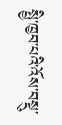སྤྱི་ཁྱབ་པའི་འོས་བསྡུ་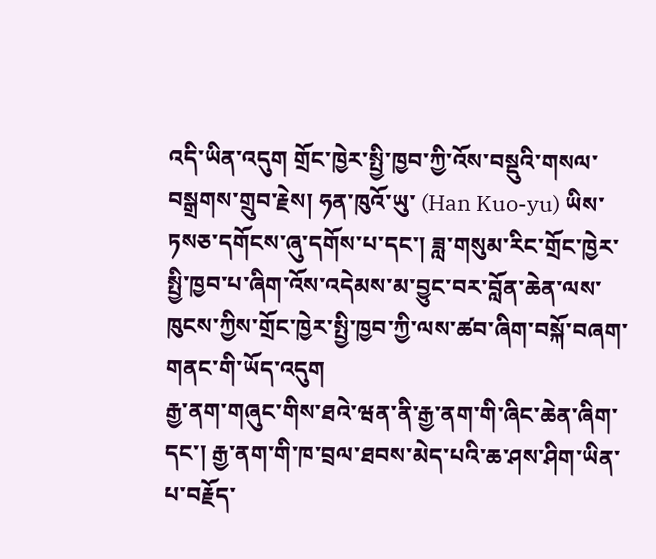འདི་ཡིན་འདུག གྲོང་ཁྱེར་སྤྱི་ཁྱབ་ཀྱི་འོས་བསྡུའི་གསལ་བསྒྲགས་གྲུབ་རྗེས། ཧན་ཁུའོ་ཡུ་ (Han Kuo-yu) ཡིས་ཏསཅ་དགོངས་ཞུ་དགོས་པ་དང་། ཟླ་གསུམ་རིང་གྲོང་ཁྱེར་སྤྱི་ཁྱབ་པ་ཞིག་འོས་འདེམས་མ་བྱུང་བར་བློན་ཆེན་ལས་ཁུངས་ཀྱིས་གྲོང་ཁྱེར་སྤྱི་ཁྱབ་ཀྱི་ལས་ཚབ་ཞིག་བསྐོ་བཞག་གནང་གི་ཡོད་འདུག
རྒྱ་ནག་གཞུང་གིས་ཐའེ་ཝན་ནི་རྒྱ་ནག་གི་ཞིང་ཆེན་ཞིག་དང་། རྒྱ་ནག་གི་ཁ་བྲལ་ཐབས་མེད་པའི་ཆ་ཤས་ཤིག་ཡིན་པ་བརྗོད་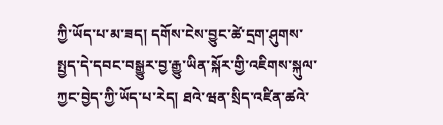ཀྱི་ཡོད་པ་མ་ཟད། དགོས་ངེས་བྱུང་ཚེ་དྲག་ཤུགས་སྤྱད་དེ་དབང་བསྒྱུར་བྱ་རྒྱུ་ཡིན་སྐོར་གྱི་འཇིགས་སྐུལ་ཀྱང་བྱེད་ཀྱི་ཡོད་པ་རེད། ཐའེ་ཝན་སྲིད་འཛིན་ཚའེ་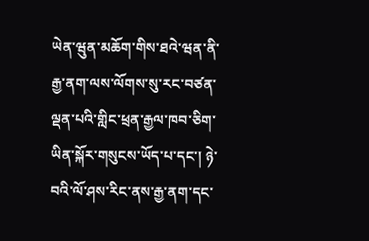ཡེན་ཝུན་མཆོག་གིས་ཐའེ་ཝན་ནི་རྒྱ་ནག་ལས་ལོགས་སུ་རང་བཙན་ལྡན་པའི་གླིང་ཕྲན་རྒྱལ་ཁབ་ཅིག་ཡིན་སྐོར་གསུངས་ཡོད་པ་དང་། ཉེ་བའི་ལོ་ཤས་རིང་ནས་རྒྱ་ནག་དང་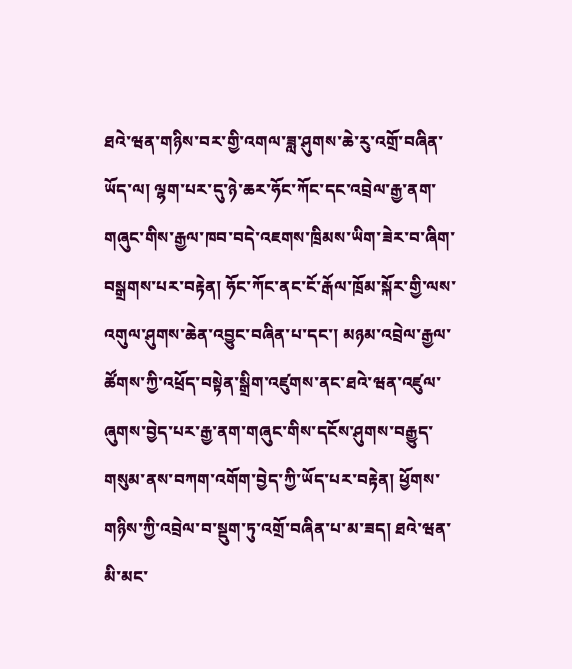ཐའེ་ཝན་གཉིས་བར་གྱི་འགལ་ཟླ་ཤུགས་ཆེ་རུ་འགྲོ་བཞིན་ཡོད་ལ། ལྷག་པར་དུ་ཉེ་ཆར་ཧོང་ཀོང་དང་འབྲེལ་རྒྱ་ནག་གཞུང་གིས་རྒྱལ་ཁབ་བདེ་འཇགས་ཁྲིམས་ཡིག་ཟེར་བ་ཞིག་བསྒྲགས་པར་བརྟེན། ཧོང་ཀོང་ནང་ངོ་རྒོལ་ཁྲོམ་སྐོར་གྱི་ལས་འགུལ་ཤུགས་ཆེན་འབྱུང་བཞིན་པ་དང་། མཉམ་འབྲེལ་རྒྱལ་ཚོགས་ཀྱི་འཕྲོད་བསྟེན་སྒྲིག་འཛུགས་ནང་ཐའེ་ཝན་འཛུལ་ཞུགས་བྱེད་པར་རྒྱ་ནག་གཞུང་གིས་དངོས་ཤུགས་བརྒྱུད་གསུམ་ནས་བཀག་འགོག་བྱེད་ཀྱི་ཡོད་པར་བརྟེན། ཕྱོགས་གཉིས་ཀྱི་འབྲེལ་བ་སྡུག་ཏུ་འགྲོ་བཞིན་པ་མ་ཟད། ཐའེ་ཝན་མི་མང་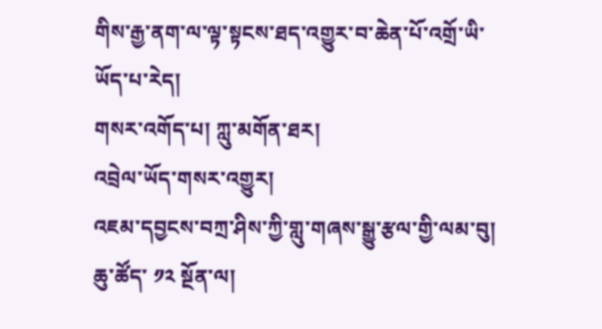གིས་རྒྱ་ནག་ལ་ལྟ་སྟངས་ཐད་འགྱུར་བ་ཆེན་པོ་འགྲོ་ཡི་ཡོད་པ་རེད།
གསར་འགོད་པ། ཀླུ་མགོན་ཐར།
འབྲེལ་ཡོད་གསར་འགྱུར།
འཇམ་དབྱངས་བཀྲ་ཤིས་ཀྱི་གླུ་གཞས་སྒྱུ་རྩལ་གྱི་ལམ་བུ།
ཆུ་ཚོད་ ༡༢ སྔོན་ལ།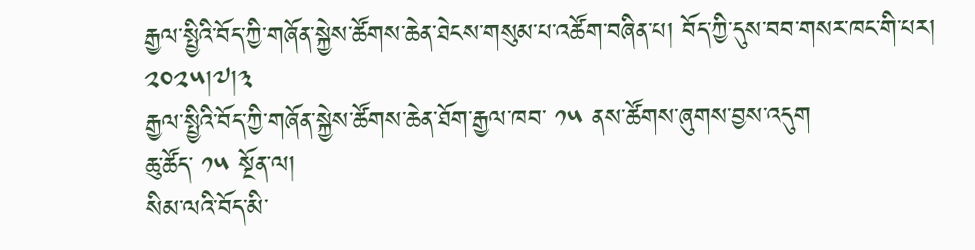རྒྱལ་སྤྱིའི་བོད་ཀྱི་གཞོན་སྐྱེས་ཚོགས་ཆེན་ཐེངས་གསུམ་པ་འཚོག་བཞིན་པ། བོད་ཀྱི་དུས་བབ་གསར་ཁང་གི་པར། ༢༠༢༥།༧།༣
རྒྱལ་སྤྱིའི་བོད་ཀྱི་གཞོན་སྐྱེས་ཚོགས་ཆེན་ཐོག་རྒྱལ་ཁབ་ ༡༥ ནས་ཚོགས་ཞུགས་བྱས་འདུག
ཆུ་ཚོད་ ༡༥ སྔོན་ལ།
སིམ་ལའི་བོད་མི་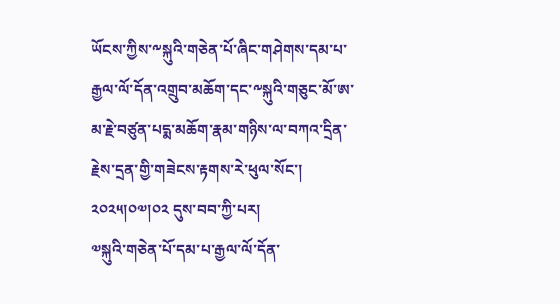ཡོངས་ཀྱིས་༸སྐུའི་གཅེན་པོ་ཞིང་གཤེགས་དམ་པ་རྒྱལ་ལོ་དོན་འགྲུབ་མཆོག་དང་༸སྐུའི་གཅུང་མོ་ཨ་མ་རྗེ་བཙུན་པདྨ་མཆོག་རྣམ་གཉིས་ལ་བཀའ་དྲིན་རྗེས་དྲན་གྱི་གཟེངས་རྟགས་རེ་ཕུལ་སོང་།  ༢༠༢༥།༠༧།༠༢ དུས་བབ་ཀྱི་པར།
༧སྐུའི་གཅེན་པོ་དམ་པ་རྒྱལ་ལོ་དོན་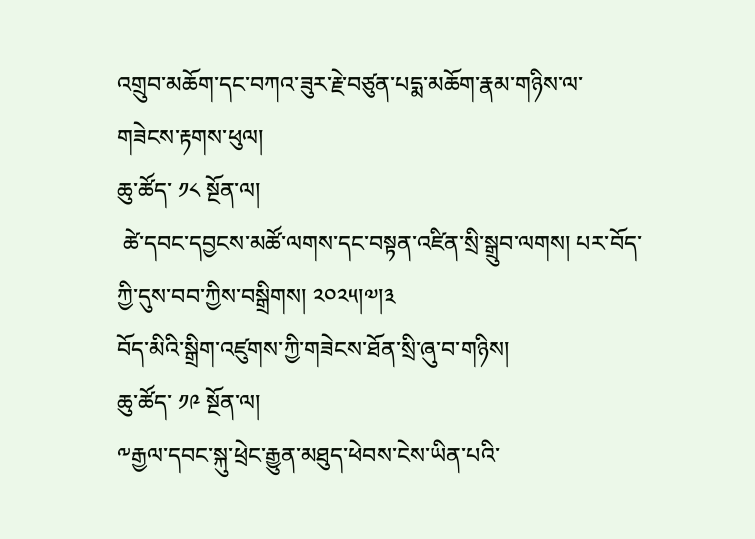འགྲུབ་མཆོག་དང་བཀའ་ཟུར་རྗེ་བཙུན་པདྨ་མཆོག་རྣམ་གཉིས་ལ་གཟེངས་རྟགས་ཕུལ།
ཆུ་ཚོད་ ༡༨ སྔོན་ལ།
 ཚེ་དབང་དབྱངས་མཚོ་ལགས་དང་བསྟན་འཛིན་སྲི་སྒྲུབ་ལགས། པར་བོད་ཀྱི་དུས་བབ་ཀྱིས་བསྒྲིགས། ༢༠༢༥།༧།༣
བོད་མིའི་སྒྲིག་འཛུགས་ཀྱི་གཟེངས་ཐོན་སྲི་ཞུ་བ་གཉིས།
ཆུ་ཚོད་ ༡༩ སྔོན་ལ།
༸རྒྱལ་དབང་སྐུ་ཕྲེང་རྒྱུན་མཐུད་ཕེབས་ངེས་ཡིན་པའི་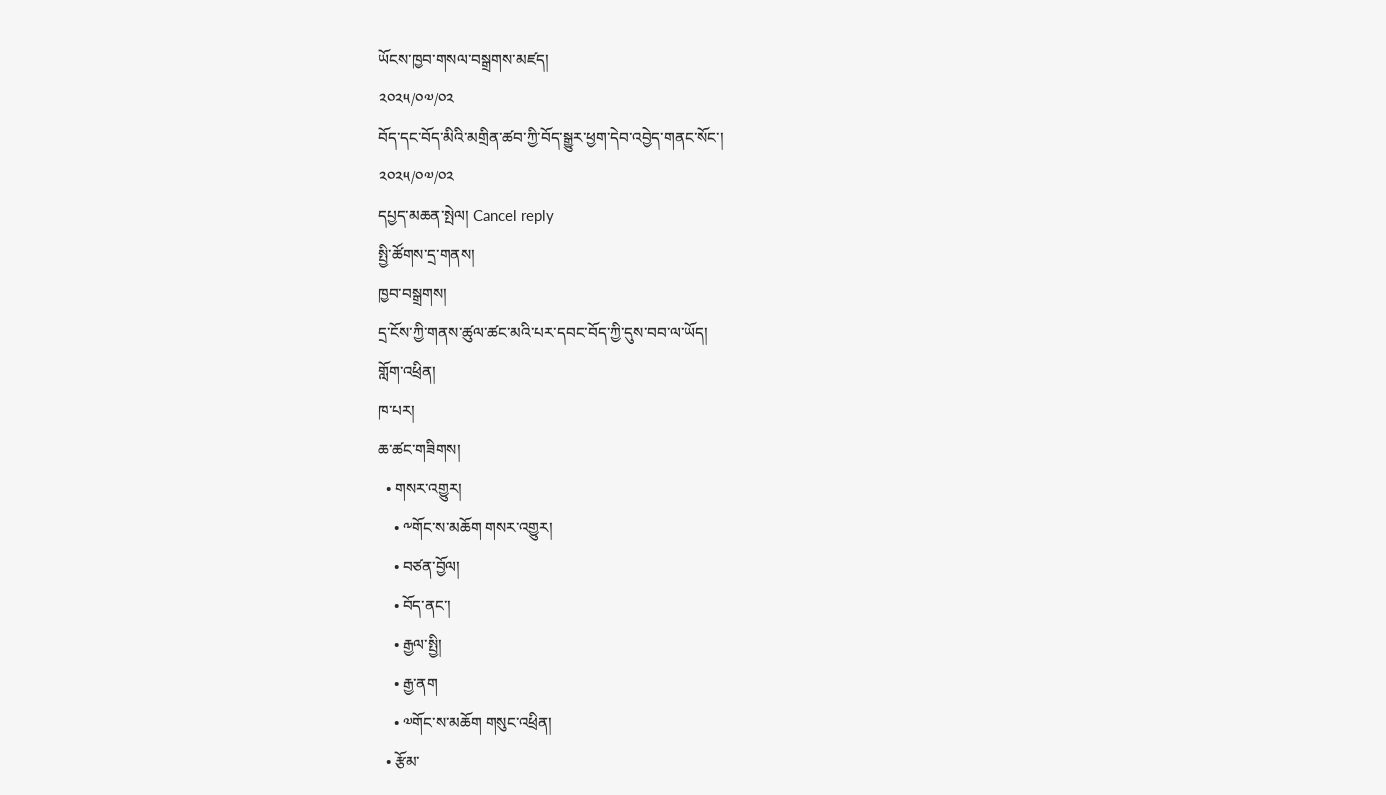ཡོངས་ཁྱབ་གསལ་བསྒྲགས་མཛད།
༢༠༢༥/༠༧/༠༢
བོད་དང་བོད་མིའི་མགྲིན་ཚབ་ཀྱི་བོད་སྒྱུར་ཕྱག་དེབ་འབྱེད་གནང་སོང་།
༢༠༢༥/༠༧/༠༢
དཔྱད་མཆན་སྤེལ། Cancel reply
སྤྱི་ཚོགས་དྲ་གནས།
ཁྱབ་བསྒྲགས།
དྲ་ངོས་ཀྱི་གནས་ཚུལ་ཚང་མའི་པར་དབང་བོད་ཀྱི་དུས་བབ་ལ་ཡོད།
གློག་འཕྲིན།
ཁ་པར།
ཆ་ཚང་གཟིགས།
  • གསར་འགྱུར།
    • ༸གོང་ས་མཆོག གསར་འགྱུར།
    • བཙན་བྱོལ།
    • བོད་ནང་།
    • རྒྱལ་སྤྱི།
    • རྒྱ་ནག
    • ༧གོང་ས་མཆོག གསུང་འཕྲིན།
  • རྩོམ་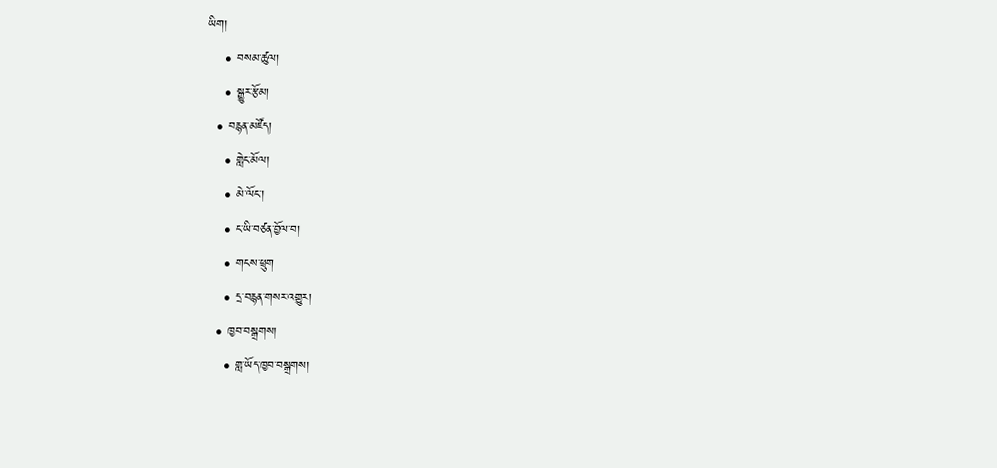ཡིག།
    • བསམ་ཚུལ།
    • སྒྱུར་རྩོམ།
  • བརྙན་མཛོད།
    • གླེང་མོལ།
    • མེ་ལོང་།
    • ང་ཡི་བཙན་བྱོལ་བ།
    • གངས་ཕྲུག
    • དྲ་བརྙན་གསར་འགྱུར།
  • ཁྱབ་བསྒྲགས།
    • གླ་ཡོད་ཁྱབ་བསྒྲགས།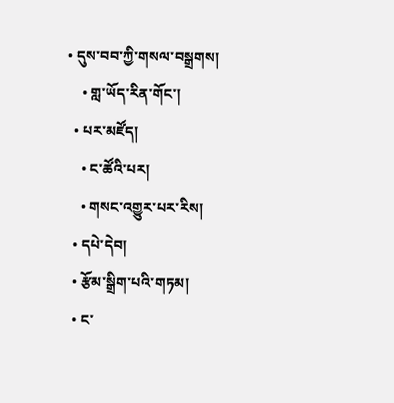• དུས་བབ་ཀྱི་གསལ་བསྒྲགས།
    • གླ་ཡོད་རིན་གོང་།
  • པར་མཛོད།
    • ང་ཚོའི་པར།
    • གསང་འགྱུར་པར་རིས།
  • དཔེ་དེབ།
  • རྩོམ་སྒྲིག་པའི་གཏམ།
  • ང་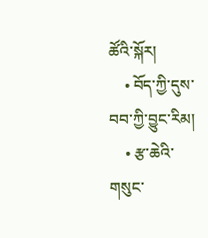ཚོའི་སྐོར།
    • བོད་ཀྱི་དུས་བབ་ཀྱི་བྱུང་རིམ།
    • རྩ་ཆེའི་གསུང་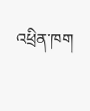འཕྲིན་ཁག